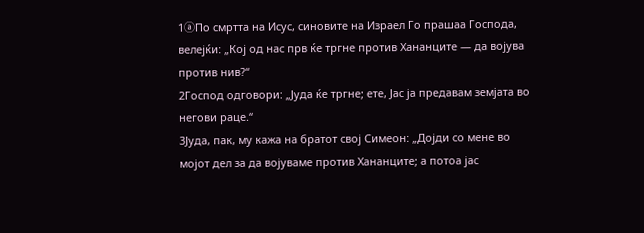1ⓐПо смртта на Исус, синовите на Израел Го прашаа Господа, велејќи: „Кој од нас прв ќе тргне против Хананците — да војува против нив?“
2Господ одговори: „Јуда ќе тргне; ете, Јас ја предавам земјата во негови раце.“
3Јуда, пак, му кажа на братот свој Симеон: „Дојди со мене во мојот дел за да војуваме против Хананците; а потоа јас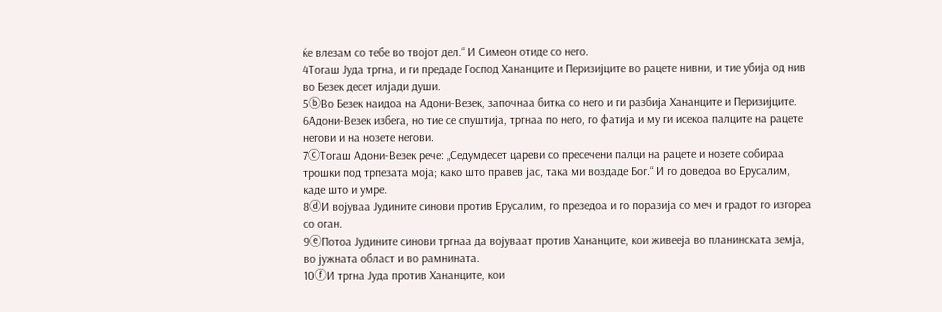ќе влезам со тебе во твојот дел.“ И Симеон отиде со него.
4Тогаш Јуда тргна, и ги предаде Господ Хананците и Перизијците во рацете нивни, и тие убија од нив во Безек десет илјади души.
5ⓑВо Безек наидоа на Адони-Везек, започнаа битка со него и ги разбија Хананците и Перизијците.
6Адони-Везек избега, но тие се спуштија, тргнаа по него, го фатија и му ги исекоа палците на рацете негови и на нозете негови.
7ⓒТогаш Адони-Везек рече: „Седумдесет цареви со пресечени палци на рацете и нозете собираа трошки под трпезата моја; како што правев јас, така ми воздаде Бог.“ И го доведоа во Ерусалим, каде што и умре.
8ⓓИ војуваа Јудините синови против Ерусалим, го презедоа и го поразија со меч и градот го изгореа со оган.
9ⓔПотоа Јудините синови тргнаа да војуваат против Хананците, кои живееја во планинската земја, во јужната област и во рамнината.
10ⓕИ тргна Јуда против Хананците, кои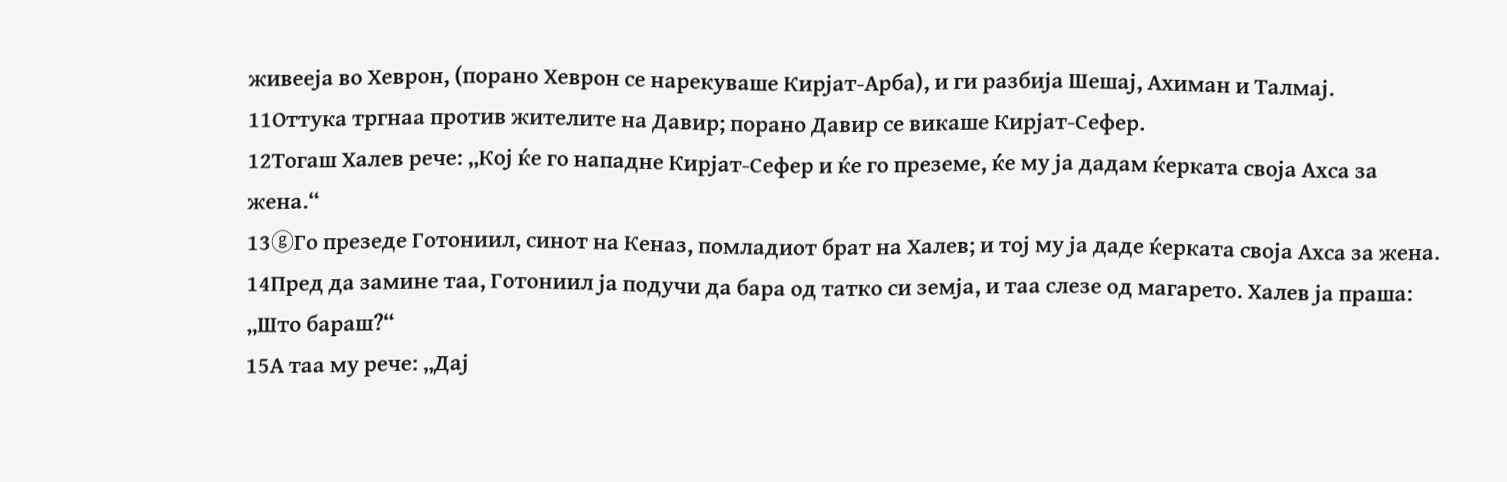живееја во Хеврон, (порано Хеврон се нарекуваше Кирјат-Арба), и ги разбија Шешај, Ахиман и Талмај.
11Оттука тргнаа против жителите на Давир; порано Давир се викаше Кирјат-Сефер.
12Тогаш Халев рече: „Кој ќе го нападне Кирјат-Сефер и ќе го преземе, ќе му ја дадам ќерката своја Ахса за жена.“
13ⓖГо презеде Готониил, синот на Кеназ, помладиот брат на Халев; и тој му ја даде ќерката своја Ахса за жена.
14Пред да замине таа, Готониил ја подучи да бара од татко си земја, и таа слезе од магарето. Халев ја праша: „Што бараш?“
15А таа му рече: „Дај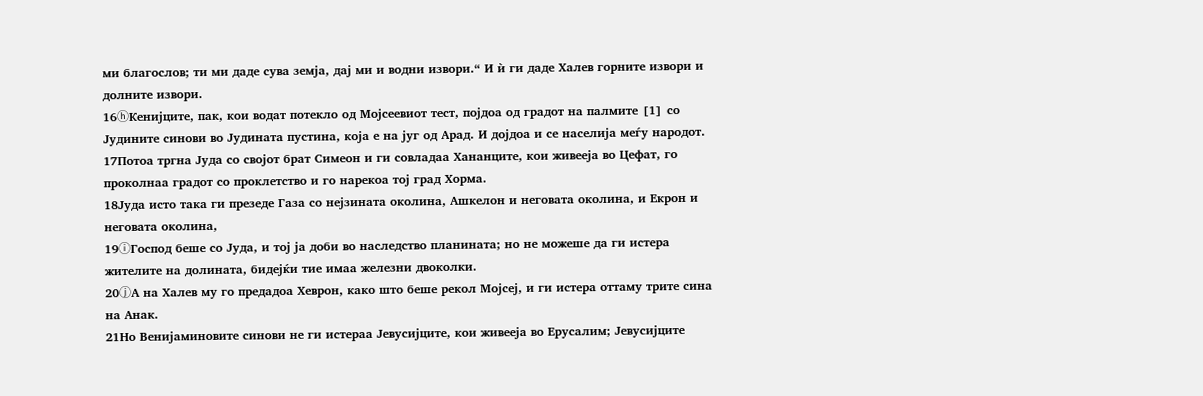ми благослов; ти ми даде сува земја, дај ми и водни извори.“ И ѝ ги даде Халев горните извори и долните извори.
16ⓗКенијците, пак, кои водат потекло од Мојсеевиот тест, појдоа од градот на палмите [1] со Јудините синови во Јудината пустина, која е на југ од Арад. И дојдоа и се населија меѓу народот.
17Потоа тргна Јуда со својот брат Симеон и ги совладаа Хананците, кои живееја во Цефат, го проколнаа градот со проклетство и го нарекоа тој град Хорма.
18Јуда исто така ги презеде Газа со нејзината околина, Ашкелон и неговата околина, и Екрон и неговата околина,
19ⓘГоспод беше со Јуда, и тој ја доби во наследство планината; но не можеше да ги истера жителите на долината, бидејќи тие имаа железни двоколки.
20ⓙА на Халев му го предадоа Хеврон, како што беше рекол Мојсеј, и ги истера оттаму трите сина на Анак.
21Но Венијаминовите синови не ги истераа Јевусијците, кои живееја во Ерусалим; Јевусијците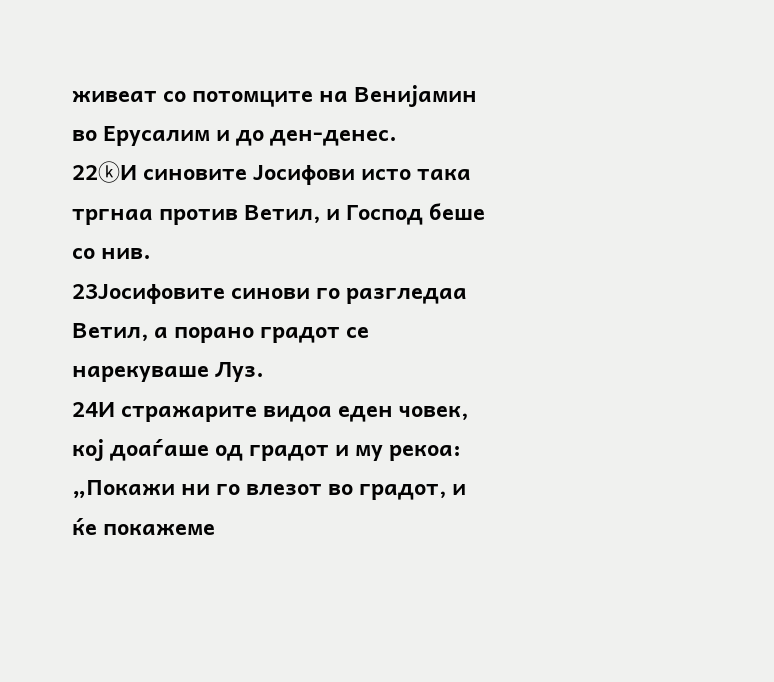живеат со потомците на Венијамин во Ерусалим и до ден-денес.
22ⓚИ синовите Јосифови исто така тргнаа против Ветил, и Господ беше со нив.
23Јосифовите синови го разгледаа Ветил, а порано градот се нарекуваше Луз.
24И стражарите видоа еден човек, кој доаѓаше од градот и му рекоа: „Покажи ни го влезот во градот, и ќе покажеме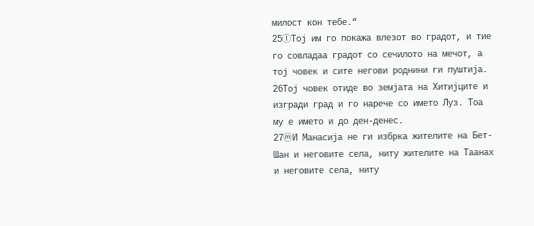милост кон тебе.“
25ⓛТој им го покажа влезот во градот, и тие го совладаа градот со сечилото на мечот, а тој човек и сите негови роднини ги пуштија.
26Тој човек отиде во земјата на Хитијците и изгради град и го нарече со името Луз. Тоа му е името и до ден-денес.
27ⓜИ Манасија не ги избрка жителите на Бет-Шан и неговите села, ниту жителите на Таанах и неговите села, ниту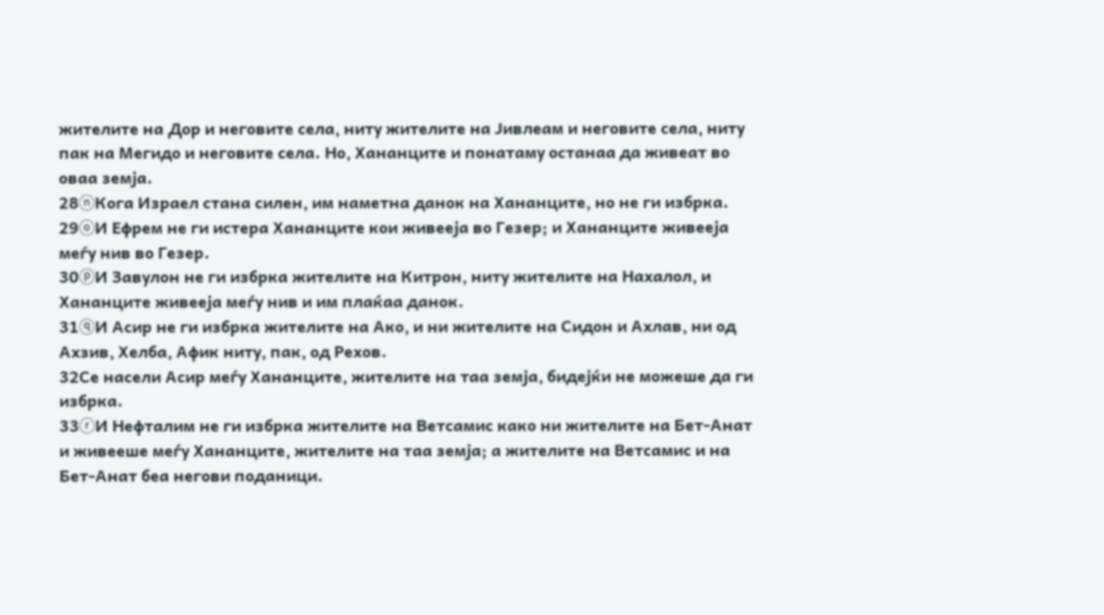жителите на Дор и неговите села, ниту жителите на Јивлеам и неговите села, ниту пак на Мегидо и неговите села. Но, Хананците и понатаму останаа да живеат во оваа земја.
28ⓝКога Израел стана силен, им наметна данок на Хананците, но не ги избрка.
29ⓞИ Ефрем не ги истера Хананците кои живееја во Гезер; и Хананците живееја меѓу нив во Гезер.
30ⓟИ Завулон не ги избрка жителите на Китрон, ниту жителите на Нахалол, и Хананците живееја меѓу нив и им плаќаа данок.
31ⓠИ Асир не ги избрка жителите на Ако, и ни жителите на Сидон и Ахлав, ни од Ахзив, Хелба, Афик ниту, пак, од Рехов.
32Се насели Асир меѓу Хананците, жителите на таа земја, бидејќи не можеше да ги избрка.
33ⓡИ Нефталим не ги избрка жителите на Ветсамис како ни жителите на Бет-Анат и живееше меѓу Хананците, жителите на таа земја; а жителите на Ветсамис и на Бет-Анат беа негови поданици.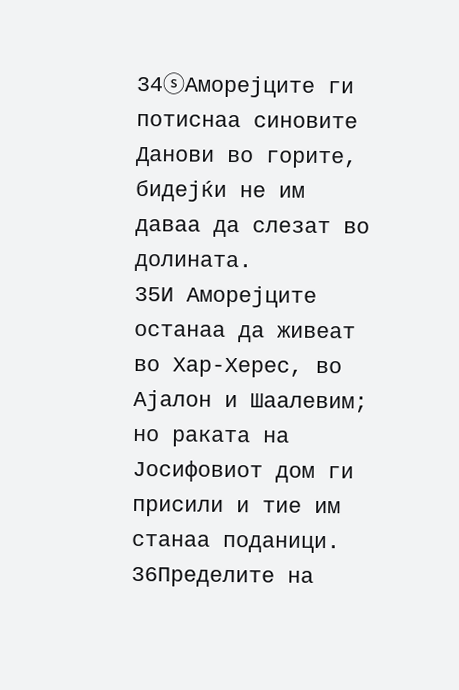34ⓢАморејците ги потиснаа синовите Данови во горите, бидејќи не им даваа да слезат во долината.
35И Аморејците останаа да живеат во Хар-Херес, во Ајалон и Шаалевим; но раката на Јосифовиот дом ги присили и тие им станаа поданици.
36Пределите на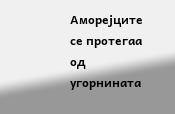Аморејците се протегаа од угорнината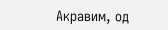Акравим, од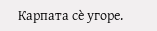Карпата сѐ угоре.